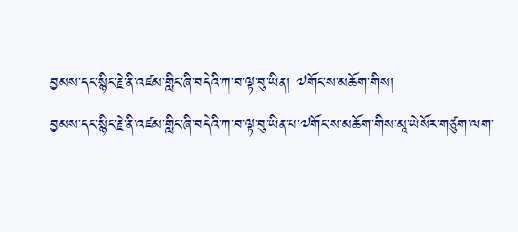བྱམས་དང་སྙིང་རྗེ་ནི་འཛམ་གླིང་ཞི་བདེའི་ཀ་བ་ལྟ་བུ་ཡིན། ༧གོང་ས་མཆོག་གིས།
བྱམས་དང་སྙིང་རྗེ་ནི་འཛམ་གླིང་ཞི་བདེའི་ཀ་བ་ལྟ་བུ་ཡིན་པ་༧གོང་ས་མཆོག་གིས་མཱ་ཡེསོར་གཙུག་ལག་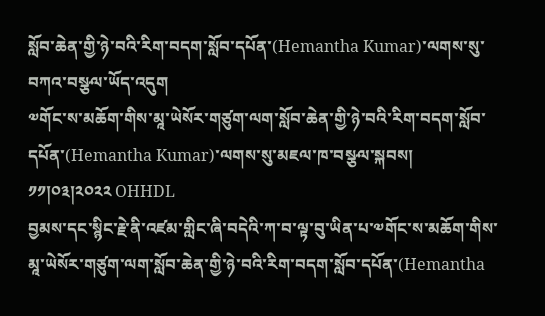སློབ་ཆེན་གྱི་ཉེ་བའི་རིག་བདག་སློབ་དཔོན་(Hemantha Kumar)་ལགས་སུ་བཀའ་བསྩལ་ཡོད་འདུག
༧གོང་ས་མཆོག་གིས་མཱ་ཡེསོར་གཙུག་ལག་སློབ་ཆེན་གྱི་ཉེ་བའི་རིག་བདག་སློབ་དཔོན་(Hemantha Kumar)་ལགས་སུ་མཇལ་ཁ་བསྩལ་སྐབས། ༡༡།༠༣།༢༠༢༢ OHHDL
བྱམས་དང་སྙིང་རྗེ་ནི་འཛམ་གླིང་ཞི་བདེའི་ཀ་བ་ལྟ་བུ་ཡིན་པ་༧གོང་ས་མཆོག་གིས་མཱ་ཡེསོར་གཙུག་ལག་སློབ་ཆེན་གྱི་ཉེ་བའི་རིག་བདག་སློབ་དཔོན་(Hemantha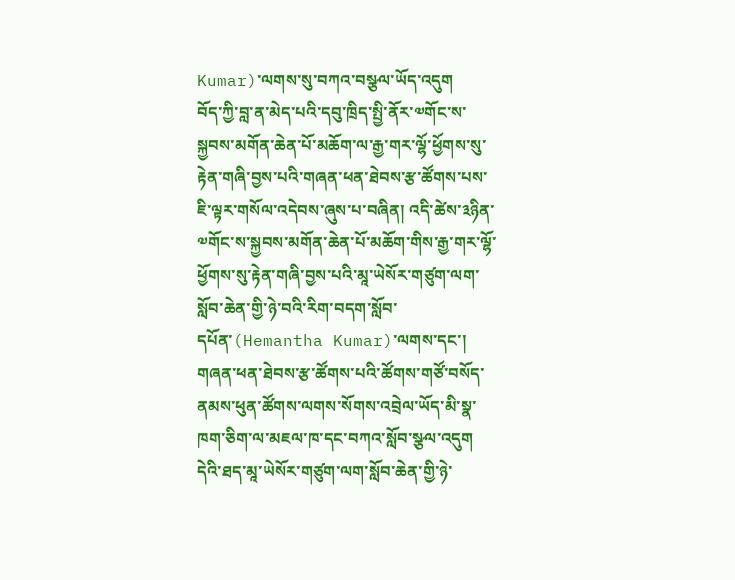Kumar)་ལགས་སུ་བཀའ་བསྩལ་ཡོད་འདུག
བོད་ཀྱི་བླ་ན་མེད་པའི་དབུ་ཁྲིད་སྤྱི་ནོར་༧གོང་ས་སྐྱབས་མགོན་ཆེན་པོ་མཆོག་ལ་རྒྱ་གར་ལྷོ་ཕྱོགས་སུ་རྟེན་གཞི་བྱས་པའི་གཞན་ཕན་ཐེབས་རྩ་ཚོགས་པས་ཇི་ལྟར་གསོལ་འདེབས་ཞུས་པ་བཞིན། འདི་ཚེས་༣ཉིན་༧གོང་ས་སྐྱབས་མགོན་ཆེན་པོ་མཆོག་གིས་རྒྱ་གར་ལྷོ་ཕྱོགས་སུ་རྟེན་གཞི་བྱས་པའི་མཱ་ཡེསོར་གཙུག་ལག་སློབ་ཆེན་གྱི་ཉེ་བའི་རིག་བདག་སློབ་དཔོན་(Hemantha Kumar)་ལགས་དང་། གཞན་ཕན་ཐེབས་རྩ་ཚོགས་པའི་ཚོགས་གཙོ་བསོད་ནམས་ཕུན་ཚོགས་ལགས་སོགས་འབྲེལ་ཡོད་མི་སྣ་ཁག་ཅིག་ལ་མཇལ་ཁ་དང་བཀའ་སློབ་སྩལ་འདུག
དེའི་ཐད་མཱ་ཡེསོར་གཙུག་ལག་སློབ་ཆེན་གྱི་ཉེ་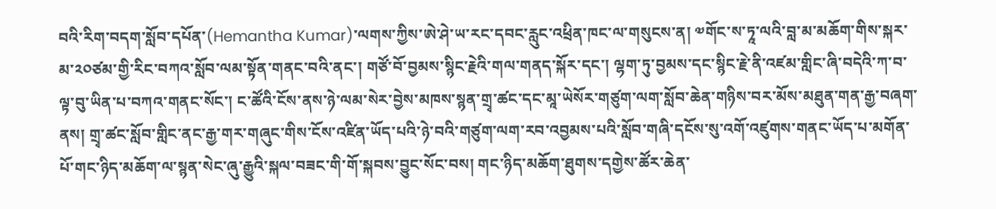བའི་རིག་བདག་སློབ་དཔོན་(Hemantha Kumar)་ལགས་ཀྱིས་ཨེ་ཤེ་ཡ་རང་དབང་རླུང་འཕྲིན་ཁང་ལ་གསུངས་ན། ༧གོང་ས་ཏཱ་ལའི་བླ་མ་མཆོག་གིས་སྐར་མ་༢༠ཙམ་གྱི་རིང་བཀའ་སློབ་ལམ་སྟོན་གནང་བའི་ནང་། གཙོ་བོ་བྱམས་སྙིང་རྗེའི་གལ་གནད་སྐོར་དང་། ལྷག་ཏུ་བྱམས་དང་སྙིང་རྗེ་ནི་འཛམ་གླིང་ཞི་བདེའི་ཀ་བ་ལྟ་བུ་ཡིན་པ་བཀའ་གནང་སོང་། ང་ཚོའི་ངོས་ནས་ཉེ་ལམ་སེར་བྱེས་མཁས་སྙན་གྲྭ་ཚང་དང་མཱ་ཡེསོར་གཙུག་ལག་སློབ་ཆེན་གཉིས་བར་མོས་མཐུན་གན་རྒྱ་བཞག་ནས། གྲྭ་ཚང་སློབ་གླིང་ནང་རྒྱ་གར་གཞུང་གིས་ངོས་འཛིན་ཡོད་པའི་ཉེ་བའི་གཙུག་ལག་རབ་འབྱམས་པའི་སློབ་གཞི་དངོས་སུ་འགོ་འཛུགས་གནང་ཡོད་པ་མགོན་པོ་གང་ཉིད་མཆོག་ལ་སྙན་སེང་ཞུ་རྒྱུའི་སྐལ་བཟང་གི་གོ་སྐབས་བྱུང་སོང་བས། གང་ཉིད་མཆོག་ཐུགས་དགྱེས་ཚོར་ཆེན་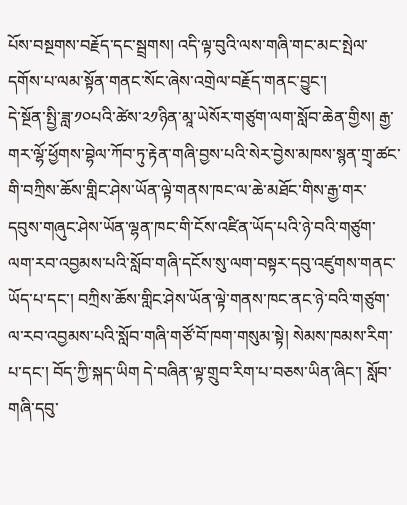པོས་བསྔགས་བརྗོད་དང་སྦྲགས། འདི་ལྟ་བུའི་ལས་གཞི་གང་མང་སྤེལ་དགོས་པ་ལམ་སྟོན་གནང་སོང་ཞེས་འགྲེལ་བརྗོད་གནང་བྱུང་།
དེ་སྔོན་སྤྱི་ཟླ་༡༠པའི་ཚེས་༢༡ཉིན་མཱ་ཡེསོར་གཙུག་ལག་སློབ་ཆེན་གྱིས། རྒྱ་གར་ལྷོ་ཕྱོགས་བྷེལ་ཀོབ་ཏུ་རྟེན་གཞི་བྱས་པའི་སེར་བྱེས་མཁས་སྙན་གྲྭ་ཚང་གི་བཀྲིས་ཆོས་གླིང་ཤེས་ཡོན་ལྟེ་གནས་ཁང་ལ་ཆེ་མཐོང་གིས་རྒྱ་གར་དབུས་གཞུང་ཤེས་ཡོན་ལྷན་ཁང་གི་ངོས་འཛིན་ཡོད་པའི་ཉེ་བའི་གཙུག་ལག་རབ་འབྱམས་པའི་སློབ་གཞི་དངོས་སུ་ལག་བསྟར་དབུ་འཛུགས་གནང་ཡོད་པ་དང་། བཀྲིས་ཆོས་གླིང་ཤེས་ཡོན་ལྟེ་གནས་ཁང་ནང་ཉེ་བའི་གཙུག་ལ་རབ་འབྱམས་པའི་སློབ་གཞི་གཙོ་བོ་ཁག་གསུམ་སྟེ། སེམས་ཁམས་རིག་པ་དང་། བོད་ཀྱི་སྐད་ཡིག དེ་བཞིན་ལྟ་གྲུབ་རིག་པ་བཅས་ཡིན་ཞིང་། སློབ་གཞི་དབུ་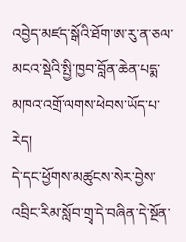འབྱེད་མཛད་སྒོའི་ཐོག་ཨ་རུ་ན་ཅལ་མངའ་སྡེའི་སྤྱི་ཁྱབ་བློན་ཆེན་པདྨ་མཁའ་འགྲོ་ལགས་ཕེབས་ཡོད་པ་རེད།
དེ་དང་ཕྱོགས་མཚུངས་སེར་བྱེས་འབྲིང་རིམ་སློབ་གྲྭ་དེ་བཞིན་དེ་སྔོན་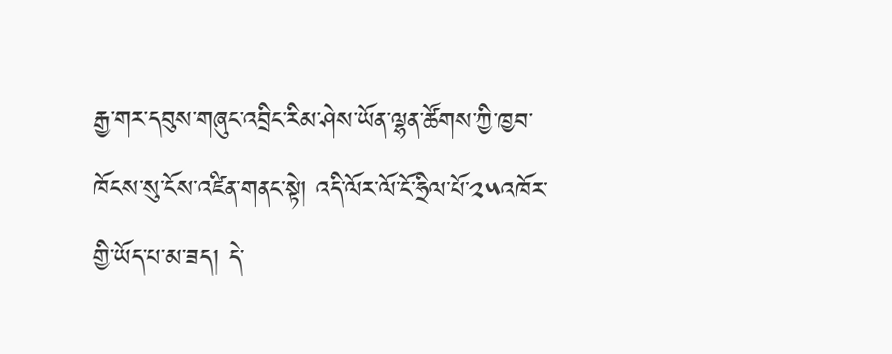རྒྱ་གར་དབུས་གཞུང་འབྲིང་རིམ་ཤེས་ཡོན་ལྷན་ཚོགས་ཀྱི་ཁྱབ་ཁོངས་སུ་ངོས་འཛིན་གནང་སྟེ། འདི་ལོར་ལོ་ངོ་ཧྲིལ་པོ་༢༥འཁོར་གྱི་ཡོད་པ་མ་ཟད། དེ་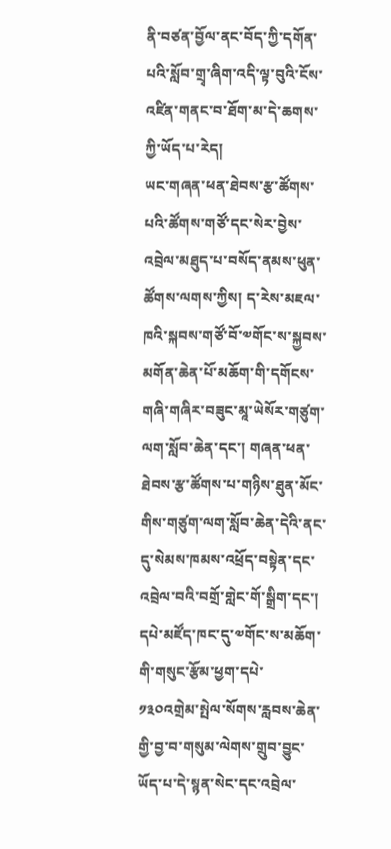ནི་བཙན་བྱོལ་ནང་བོད་ཀྱི་དགོན་པའི་སློབ་གྲྭ་ཞིག་འདི་ལྟ་བུའི་ངོས་འཛིན་གནང་བ་ཐོག་མ་དེ་ཆགས་ཀྱི་ཡོད་པ་རེད།
ཡང་གཞན་ཕན་ཐེབས་རྩ་ཚོགས་པའི་ཚོགས་གཙོ་དང་སེར་བྱེས་འབྲེལ་མཐུད་པ་བསོད་ནམས་ཕུན་ཚོགས་ལགས་ཀྱིས། ད་རེས་མཇལ་ཁའི་སྐབས་གཙོ་བོ་༧གོང་ས་སྐྱབས་མགོན་ཆེན་པོ་མཆོག་གི་དགོངས་གཞི་གཞིར་བཟུང་མཱ་ཡེསོར་གཙུག་ལག་སློབ་ཆེན་དང་། གཞན་ཕན་ཐེབས་རྩ་ཚོགས་པ་གཉིས་ཐུན་མོང་གིས་གཙུག་ལག་སློབ་ཆེན་དེའི་ནང་དུ་སེམས་ཁམས་འཕྲོད་བསྟེན་དང་འབྲེལ་བའི་བགྲོ་གླེང་གོ་སྒྲིག་དང་། དཔེ་མཛོད་ཁང་དུ་༧གོང་ས་མཆོག་གི་གསུང་རྩོམ་ཕྱག་དཔེ་༡༣༠འགྲེམ་སྤེལ་སོགས་རླབས་ཆེན་གྱི་བྱ་བ་གསུམ་ལེགས་གྲུབ་བྱུང་ཡོད་པ་དེ་སྙན་སེང་དང་འབྲེལ་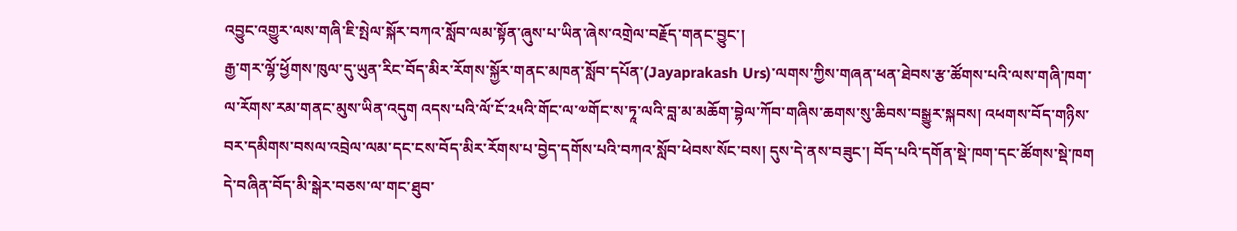འབྱུང་འགྱུར་ལས་གཞི་ཇི་སྤེལ་སྐོར་བཀའ་སློབ་ལམ་སྟོན་ཞུས་པ་ཡིན་ཞེས་འགྲེལ་བརྗོད་གནང་བྱུང་།
རྒྱ་གར་ལྷོ་ཕྱོགས་ཁུལ་དུ་ཡུན་རིང་བོད་མིར་རོགས་སྐྱོར་གནང་མཁན་སློབ་དཔོན་(Jayaprakash Urs)་ལགས་ཀྱིས་གཞན་ཕན་ཐེབས་རྩ་ཚོགས་པའི་ལས་གཞི་ཁག་ལ་རོགས་རམ་གནང་མུས་ཡིན་འདུག འདས་པའི་ལོ་ངོ་༢༥འི་གོང་ལ་༧གོང་ས་ཏཱ་ལའི་བླ་མ་མཆོག་བྷེལ་ཀོབ་གཞིས་ཆགས་སུ་ཆིབས་བསྒྱུར་སྐབས། འཕགས་བོད་གཉིས་བར་དམིགས་བསལ་འབྲེལ་ལམ་དང་ངས་བོད་མིར་རོགས་པ་བྱེད་དགོས་པའི་བཀའ་སློབ་ཕེབས་སོང་བས། དུས་དེ་ནས་བཟུང་། བོད་པའི་དགོན་སྡེ་ཁག་དང་ཚོགས་སྡེ་ཁག དེ་བཞིན་བོད་མི་སྒེར་བཅས་ལ་གང་ཐུབ་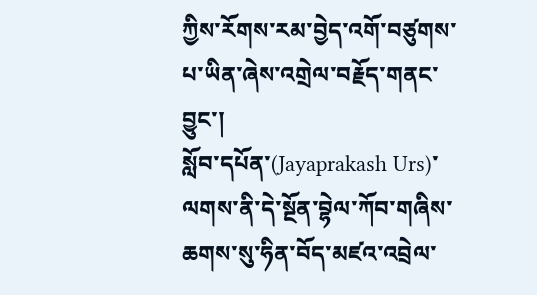ཀྱིས་རོགས་རམ་བྱེད་འགོ་བཙུགས་པ་ཡིན་ཞེས་འགྲེལ་བརྗོད་གནང་བྱུང་།
སློབ་དཔོན་(Jayaprakash Urs)་ལགས་ནི་དེ་སྔོན་བྷེལ་ཀོབ་གཞིས་ཆགས་སུ་ཧིན་བོད་མཛའ་འབྲེལ་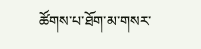ཚོགས་པ་ཐོག་མ་གསར་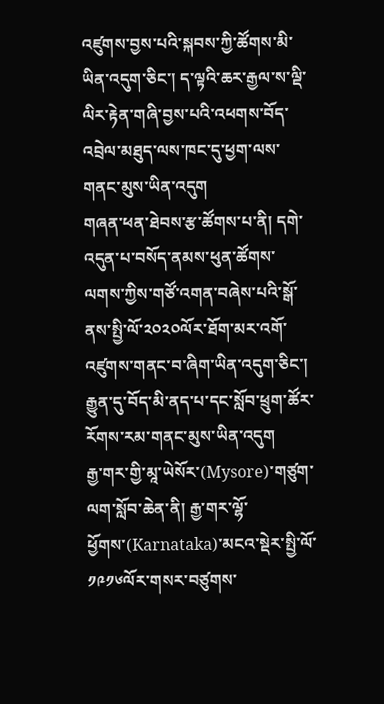འཛུགས་བྱས་པའི་སྐབས་ཀྱི་ཚོགས་མི་ཡིན་འདུག་ཅིང་། ད་ལྟའི་ཆར་རྒྱལ་ས་ལྡི་ལིར་རྟེན་གཞི་བྱས་པའི་འཕགས་བོད་འབྲེལ་མཐུད་ལས་ཁང་དུ་ཕྱག་ལས་གནང་མུས་ཡིན་འདུག
གཞན་ཕན་ཐེབས་རྩ་ཚོགས་པ་ནི། དགེ་འདུན་པ་བསོད་ནམས་ཕུན་ཚོགས་ལགས་ཀྱིས་གཙོ་འགན་བཞེས་པའི་སྒོ་ནས་སྤྱི་ལོ་༢༠༢༠ལོར་ཐོག་མར་འགོ་འཛུགས་གནང་བ་ཞིག་ཡིན་འདུག་ཅིང་། རྒྱུན་དུ་བོད་མི་ནད་པ་དང་སློབ་ཕྲུག་ཚོར་རོགས་རམ་གནང་མུས་ཡིན་འདུག
རྒྱ་གར་གྱི་མཱ་ཡེསོར་(Mysore)་གཙུག་ལག་སློབ་ཆེན་ནི། རྒྱ་གར་ལྷོ་ཕྱོགས་(Karnataka)་མངའ་སྡེར་སྤྱི་ལོ་༡༩༡༦ལོར་གསར་བཙུགས་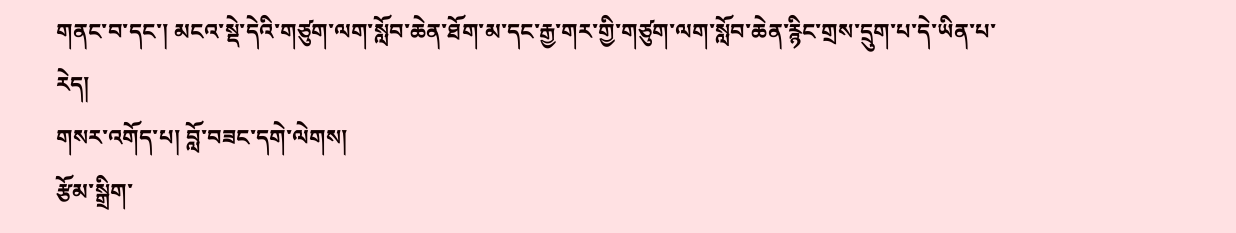གནང་བ་དང་། མངའ་སྡེ་དེའི་གཙུག་ལག་སློབ་ཆེན་ཐོག་མ་དང་རྒྱ་གར་གྱི་གཙུག་ལག་སློབ་ཆེན་རྙིང་གྲས་དྲུག་པ་དེ་ཡིན་པ་རེད།
གསར་འགོད་པ། བློ་བཟང་དགེ་ལེགས།
རྩོམ་སྒྲིག་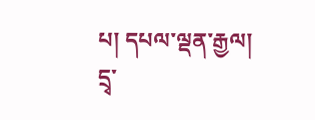པ། དཔལ་ལྡན་རྒྱལ།
དྲྭ་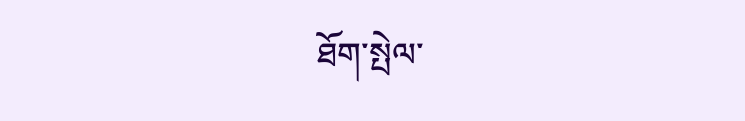ཐོག་སྤེལ་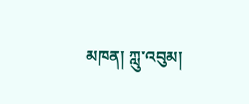མཁན། ཀླུ་འབུམ།